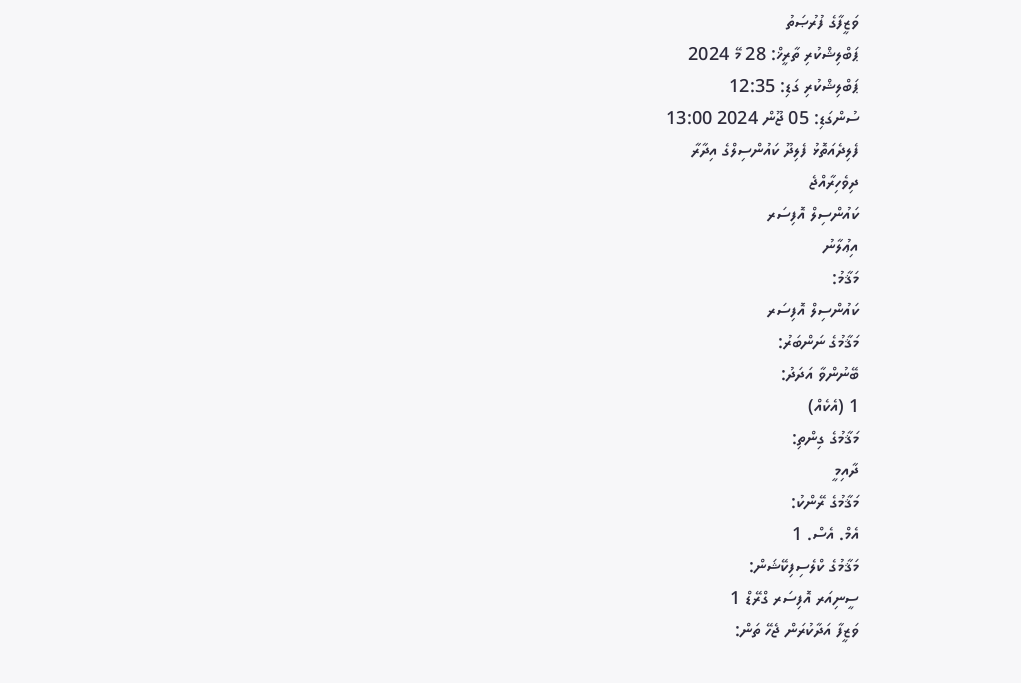ވަޒީފާގެ ފުރުޞަތު
ޕަބްލިޝްކުރި ތާރީޚް: 28 މޭ 2024
ޕަބްލިޝްކުރި ގަޑި: 12:35
ސުންގަޑި: 05 ޖޫން 2024 13:00
ފެލިދެއަތޮޅު ފެލިދޫ ކައުންސިލްގެ އިދާރާ
ދިވެހިރާއްޖެ
ކައުންސިލް އޮފިސަރ
އިޢުލާނު
މަޤާމު:
ކައުންސިލް އޮފިސަރ
މަޤާމުގެ ނަންބަރު:
ބޭނުންވާ އަދަދު:
1 (އެކެއް)
މަޤާމުގެ ގިންތި:
ދާއިމީ
މަޤާމުގެ ރޭންކު:
އެމް. އެސް. 1
މަޤާމުގެ ކްލެސިފިކޭޝަން:
ސީނިއަރ އޮފިސަރ ގްރޭޑް 1
ވަޒީފާ އަދާކުރަން ޖެހޭ ތަން: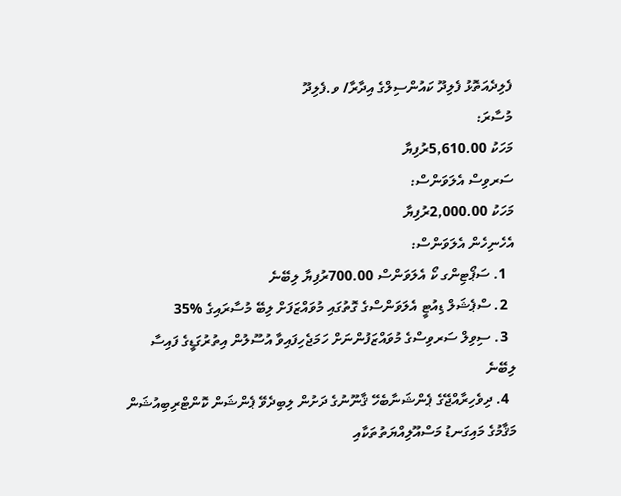ފެލިދެއަތޮޅު ފެލިދޫ ކައުންސިލްގެ އިދާރާ/ ވ.ފެލިދޫ
މުސާރަ:
މަހަކު 5,610.00ރުފިޔާ
ސަރވިސް އެލަވަންސް:
މަހަކު 2,000.00ރުފިޔާ
އެހެނިހެން އެލަވަންސް:
  1. ސަޕޯޓިންގ ކޯ އެލަވަންސް 700.00ރުފިޔާ ލިބޭނެ
  2. ސްޕެޝަލް ޑިއުޓީ އެލަވަންސްގެ ގޮތުގައި މުވައްޒަފަށް ލިބޭ މުސާރައިގެ %35
  3. ސިވިލް ސަރވިސްގެ މުވައްޒަފުންނަށް ހަމަޖެހިފައިވާ އުސޫލުން އިތުރުގަޑީގެ ފައިސާ ލިބޭނެ
  4. ދިވެހިރާއްޖޭގެ ޕެންޝަނާބެހޭ ޤާނޫނުގެ ދަށުން ލިބިދެވޭ ޕެންޝަން ކޮންޓްރިބިއުޝަން
މަޤާމުގެ މައިގަނޑު މަސްއޫލިއްޔަތުތަކާއި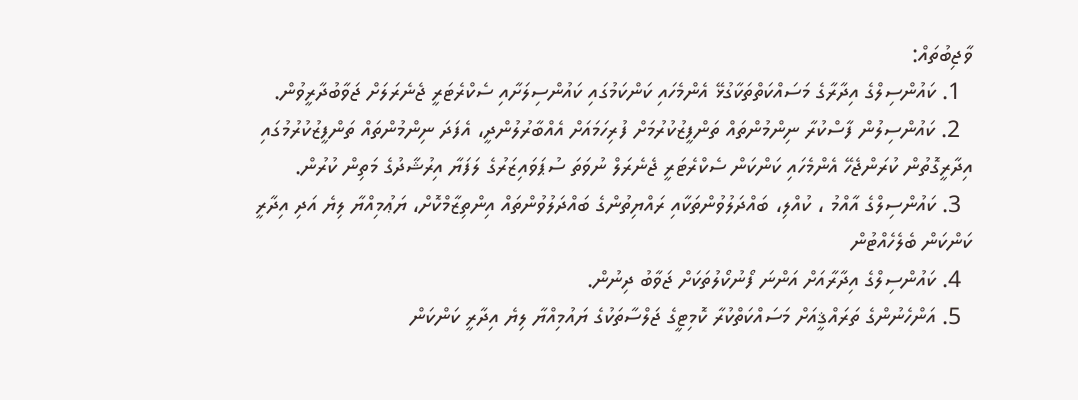ވާޖިބުތައް:
  1. ކައުންސިލްގެ އިދާރާގެ މަސައްކަތްތަކާގުޅޭ އެންމެހައި ކަންކަމުގައި ކައުންސިލަށާއި ސެކްރެޓަރީ ޖެނެރަލަށް ޖަވާބުދާރީވުން.
  2. ކައުންސިލުން ފާސްކުރާ ނިންމުންތައް ތަންފީޒުކުރުމަށް ފުރިހަމައަށް އެއްބާރުލުންދީ، އެފަދަ ނިންމުންތައް ތަންފީޒުކުރުމުގައި އިދާރީގޮތުން ކުރަންޖެހޭ އެންމެހައި ކަންކަން ސެކްރެޓަރީ ޖެނެރަލް ނުވަތަ ސުޕަވައިޒަރުގެ ލަފަޔާ އިރުޝާދުގެ މަތިން ކުރުން.
  3. ކައުންސިލްގެ އާއްމު ، ކުއްލި، ބައްދަލުވުންތަކާއި ރައްޔިތުންގެ ބައްދަލުވުންތައް އިންތިޒާމްކޮށް، ޔަޢުމިއްޔާ ލިޔެ އަދި އިދާރީ ކަންކަން ބެލެހެއްޓުން
  4. ކައުންސިލްގެ އިދާރާއަށް އަންނަ ފޯނުކޯލުތަކަށް ޖަވާބު ދިނުން.
  5. އަންހެނުންގެ ތަރައްޤީއަށް މަސައްކަތްކުރާ ކޮމިޓީގެ ޖަލްސާތަކުގެ ޔައުމިއްޔާ ލިޔެ އިދާރީ ކަންކަން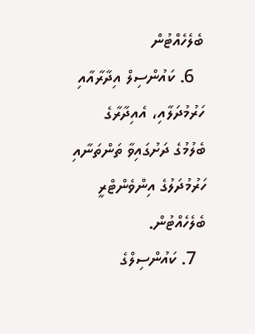ބެލެހެއްޓުން
  6. ކައުންސިލް އިދާރާއާއި ހަރުމުދަލާއި، އެއިދާރާގެ ބެލުމުގެ ދަށުގައިވާ ތަންތަނާއި ހަރުމުދަލުގެ އިންވެންޓްރީ ބެލެހެއްޓުން.
  7. ކައުންސިލްގެ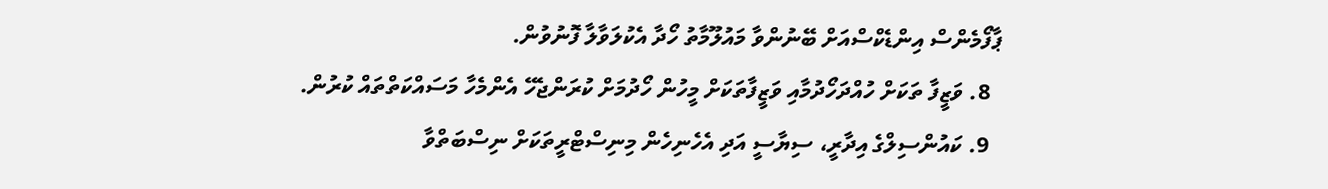ޕާފޯމެންސް އިންޑެކްސްއަށް ބޭނުންވާ މައުލޫމާތު ހޯދާ އެކުލަވާލާ ފޮނުވުން.
  8. ވަޒީފާ ތަކަށް ހުއްދަހޯދުމާއި ވަޒީފާތަކަށް މީހުން ހޯދުމަށް ކުރަންޖެހޭ އެންމެހާ މަސައްކަތްތައް ކުރުން.
  9. ކައުންސިލްގެ އިދާރީ، ސިޔާސީ އަދި އެހެނިހެން މިނިސްޓްރީތަކަށް ނިސްބަތްވާ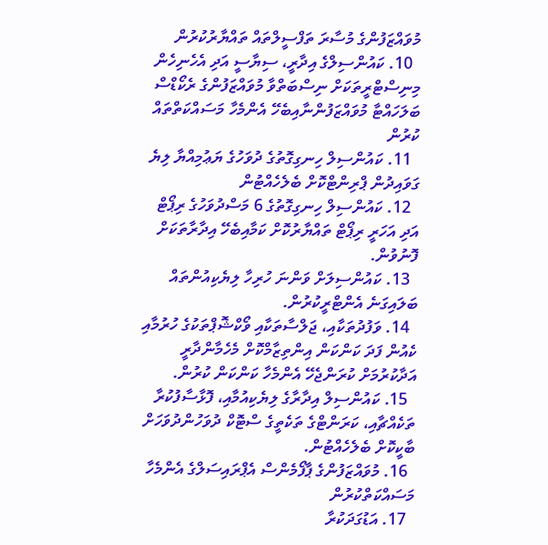މުވައްޒަފުންގެ މުސާރަ ތަފްސީލްތައް ތައްޔާރުކުރުން
  10. ކައުންސިލްގެ އިދާރީ، ސިޔާސީ އަދި އެހެނިހެން މިނިސްޓްރީތަކަށް ނިސްބަތްވާ މުވައްޒަފުންގެ ރެކޯޑްސް ބަލަހައްޓާ މުވައްޒަފުންނާއިބެހޭ އެންމެހާ މަސައްކަތްތައް ކުރުން
  11. ކައުންސިލް ހިނގިގޮތުގެ ދުވަހުގެ ޔަޢުމިއްޔާ ލިޔެ ގަވައިދުން ޕްރިންޓްކޮށް ބެލެހެއްޓުން
  12. ކައުންސިލް ހިނގިގޮތުގެ 6 މަސްދުވަހުގެ ރިޕޯޓް އަދި އަހަރީ ރިޕޯޓް ތައްޔާރުކޮށް ކަމާއިބެހޭ އިދާރާތަކަށް ފޮނުވުން.
  13. ކައުންސިލަށް ވަންނަ ހުރިހާ ލިޔެކިއުންތައް ބަލައިގަނެ އެންޓްރީކުރުން.
  14. ވަފުދުތަކާއި، ޖަލްސާތަކާއި ވޯކްޝޮޕްތަކުގެ ހުރުމާއި ކެއުން ފަދަ ކަންކަން އިންތިޒާމްކޮށް މެހެމާންދާރީ އަދާކުރުމަށް ކުރަންޖެހޭ އެންމެހާ ކަންކަން ކުރުން.
  15. ކައުންސިލް އިދާރާގެ ލިޔެކިއުމާއި، ފޮޅާސާފުކުރާ ތަކެއްޗާއި، ކަރަންޓްގެ ތަކެތީގެ ސްޓޮކް ދުވަހުންދުވަހަށް ބާކީކޮށް ބެލެހެއްޓުން.
  16. މުވައްޒަފުންގެ ޕާފޯމެންސް އެޕްރައިސަލްގެ އެންމެހާ މަސައްކަތްކުރުން
  17. އަޑުގަދަކުރާ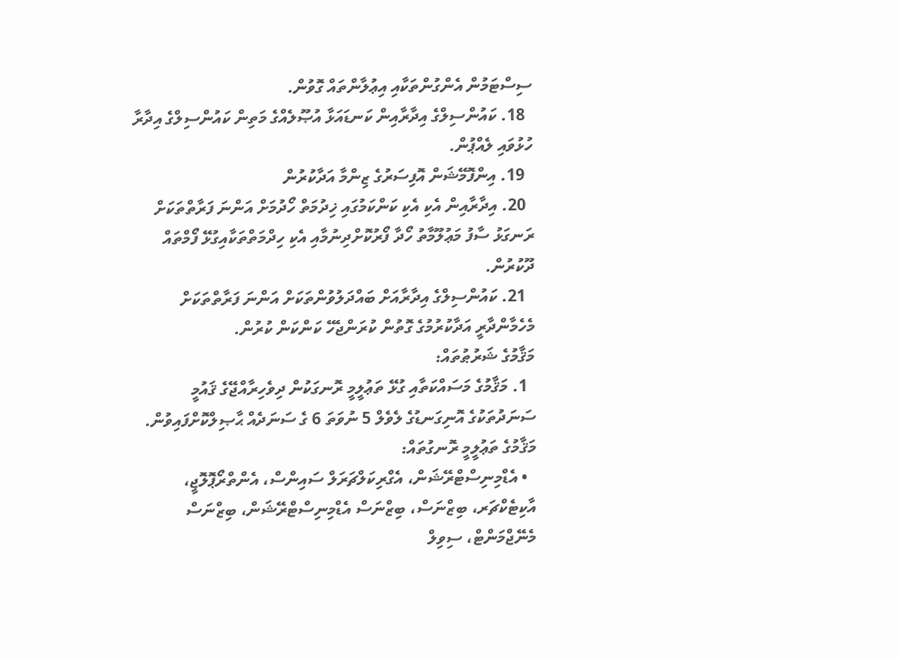ސިސްޓަމުން އެންގުންތަކާއި އިޢުލާންތައް ގޮވުން.
  18. ކައުންސިލްގެ އިދާރާއިން ކަނޑައަޅާ އުޞޫލެއްގެ މަތިން ކައުންސިލްގެ އިދާރާ ހުޅުވައި ލެއްޕުން.
  19. އިންފޮމޭޝަން އޮފިސަރުގެ ޒިންމާ އަދާކުރުން
  20. އިދާރާއިން އެކި އެކި ކަންކަމުގައި ޚިދުމަތް ހޯދުމަށް އަންނަ ފަރާތްތަކަށް ރަނގަޅު ސާފު މަޢުލޫމާތު ހޯދާ ފޯރުކޮށްދިނުމާއި އެކި ހިދްމަތްތަކާއިގުޅޭ ފޯމްތައް ދޫކުރުން.
  21. ކައުންސިލްގެ އިދާރާއަށް ބައްދަލުވުންތަކަށް އަންނަ ފަރާތްތަކަށް މެހެމާންދާރީ އަދާކުރުމުގެ ގޮތުން ކުރަންޖެހޭ ކަންކަން ކުރުން.
މަޤާމުގެ ޝަރުޠުތައް:
  1. މަޤާމުގެ މަސައްކަތާއި ގުޅޭ ތަޢުލީމީ ރޮނގަކުން ދިވެހިރާއްޖޭގެ ޤައުމީ ސަނަދުތަކުގެ އޮނިގަނޑުގެ ލެވެލް 5 ނުވަތަ 6 ގެ ސަނަދެއް ޙާޞިލްކޮށްފައިވުން.
މަޤާމުގެ ތަޢުލީމީ ރޮނގުތައް:
  • އެޑްމިނިސްޓްރޭޝަން، އެގްރިކަލްޗަރަލް ސައިންސް، އެންތްރޯޕޮލޮޖީ، އާކިޓެކްޗަރ، ބިޒްނަސް، ބިޒްނަސް އެޑްމިނިސްޓްރޭޝަން، ބިޒްނަސް މެނޭޖްމަންޓް، ސިވިލް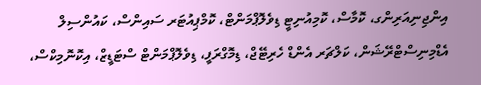އިންޖިނިއަރިންގ، ކޮމާސް، ކޮމިއުނިޓީ ޑިވެލޮޕްމަންޓް، ކޮމްޕިއުޓަރ ސައިންސް، ކައުންސިލް އެޑްމިނިސްޓްރޭޝަން، ކަލްޗަރ އެންޑް ހެރިޓޭޖް، ޑިމޮގްރަފީ، ޑިވެލޮޕްމަންޓް ސްޓަޑީޒް، އިކޮނޮމިކްސް،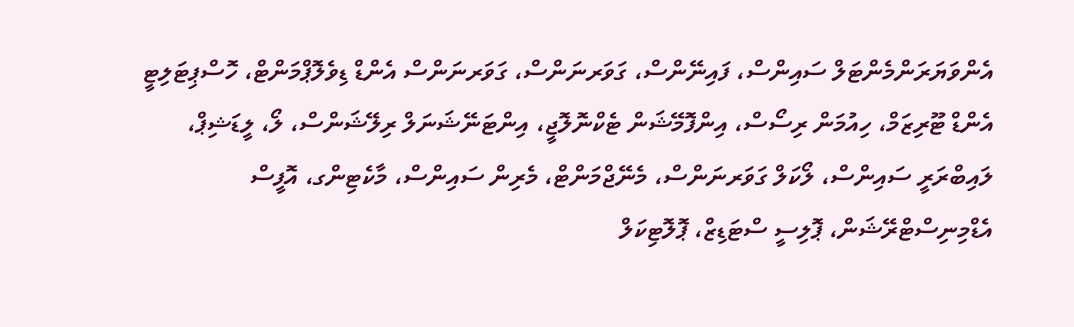އެންވަޔަރަންމެންޓަލް ސައިންސް، ފައިނޭންސް، ގަވަރނަންސް، ގަވަރނަންސް އެންޑް ޑިވެލޮޕްމަންޓް، ހޮސްޕިޓަލިޓީ އެންޑް ޓޫރިޒަމް، ހިއުމަން ރިސޯސް، އިންފޮމޭޝަން ޓެކްނޮލޮޖީ، އިންޓަނޭޝަނަލް ރިލޭޝަންސް، ލޯ، ލީޑަޝިޕް، ލައިބްރަރީ ސައިންސް، ލޯކަލް ގަވަރނަންސް، މެނޭޖްމަންޓް، މެރިން ސައިންސް، މާކެޓިންގ، އޮފީސް އެޑްމިނިސްޓްރޭޝަން، ޕޮލިސީ ސްޓަޑިޒް، ޕޮލޮޓިކަލް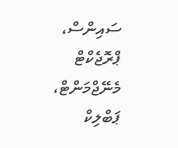ސައިންސް، ޕްރޮޖެކްޓް މެނޭޖްމަންޓް، ޕަބްލިކް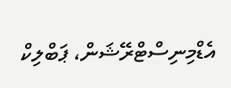އެޑްމިނިސްޓްރޭޝަން، ޕަބްލިކް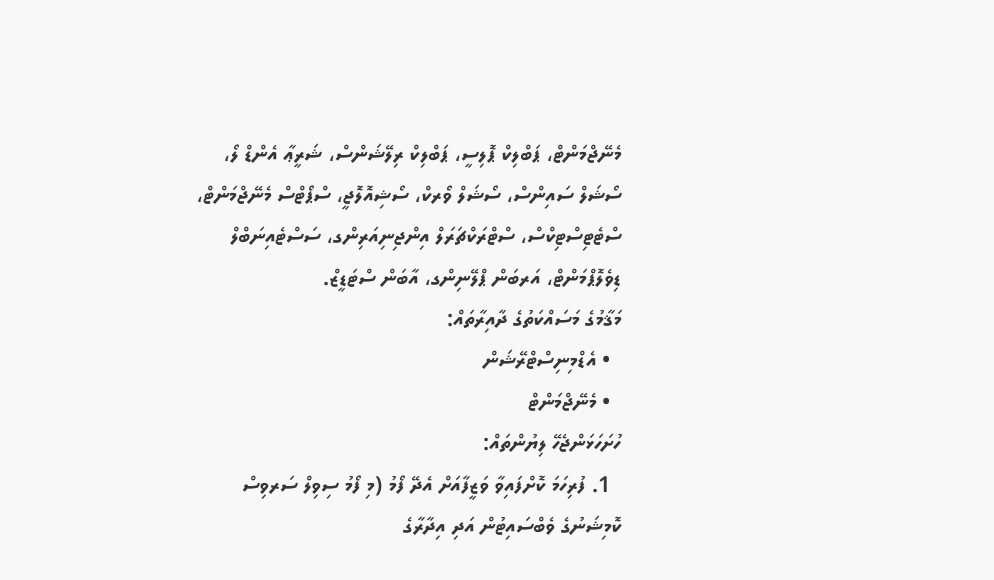މެނޭޖްމަންޓް، ޕަބްލިކް ޕޮލިސީ، ޕަބްލިކް ރިލޭޝަންސް، ޝަރީޢާ އެންޑް ލޯ، ސޯޝަލް ސައިންސް، ސޯޝަލް ވޯރކް، ސޯޝިއޮލޮޖީ، ސްޕޯޓްސް މެނޭޖްމަންޓް، ސްޓެޓިސްޓިކްސް، ސްޓްރަކްޗަރަލް އިންޖިނިއަރިންގ، ސަސްޓެއިނަބްލް ޑިވެލޮޕްމަންޓް، އަރބަން ޕްލޭނިންގ، އާބަން ސްޓަޑީޒް.
މަޤާމުގެ މަސައްކަތުގެ ދާއިރާތައް:
  • އެޑްމިނިސްޓްރޭޝަން
  • މެނޭޖްމަންޓް
ހުށަހަޅަންޖެހޭ ލިޔުންތައް:
  1. ފުރިހަމަ ކޮށްފައިވާ ވަޒީފާއަށް އެދޭ ފޯމު (މި ފޯމު ސިވިލް ސަރވިސް ކޮމިޝަނުގެ ވެބްސައިޓުން އަދި އިދާރާގެ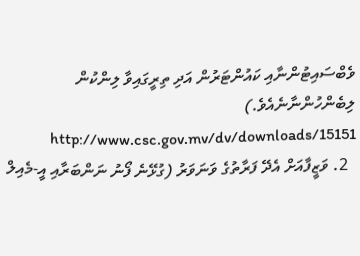ވެބްސައިޓުންނާއި ކައުންޓަރުން އަދި ތިރީގައިވާ ލިންކުން ލިބެންހުންނާނެއެވެ.) http://www.csc.gov.mv/dv/downloads/15151
  2. ވަޒީފާއަށް އެދޭ ފަރާތުގެ ވަނަވަރު (ގުޅޭނެ ފޯނު ނަންބަރާއި އީ-މެއިލް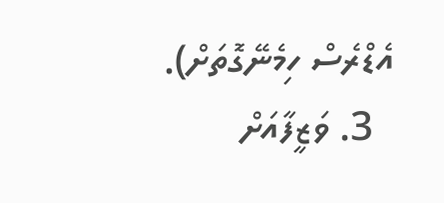އެޑްރެސް ހިމެނޭގޮތަށް).
  3. ވަޒީފާއަށް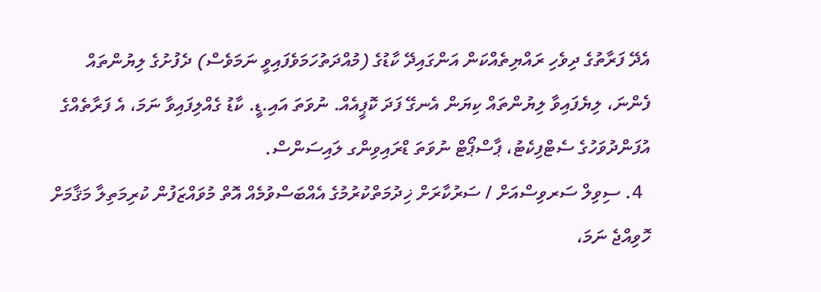އެދޭ ފަރާތުގެ ދިވެހި ރައްޔިތެއްކަން އަންގައިދޭ ކާޑުގެ (މުއްދަތުހަމަވެފައިވީ ނަމަވެސް) ދެފުށުގެ ލިޔުންތައް ފެންނަ، ލިޔެފައިވާ ލިޔުންތައް ކިޔަން އެނގޭ ފަދަ ކޮޕީއެއް. ނުވަތަ އައި.ޑީ. ކާޑު ގެއްލިފައިވާ ނަމަ، އެ ފަރާތެއްގެ އުފަންދުވަހުގެ ސެޓްފިކެޓު، ޕާސްޕޯޓް ނުވަތަ ޑްރައިވިންގ ލައިސަންސް.
  4. ސިވިލް ސަރވިސްއަށް / ސަރުކާރަށް ޚިދުމަތްކުރުމުގެ އެއްބަސްވުމެއް އޮތް މުވައްޒަފުން ކުރިމަތިލާ މަޤާމަށް ހޮވިއްޖެ ނަމަ،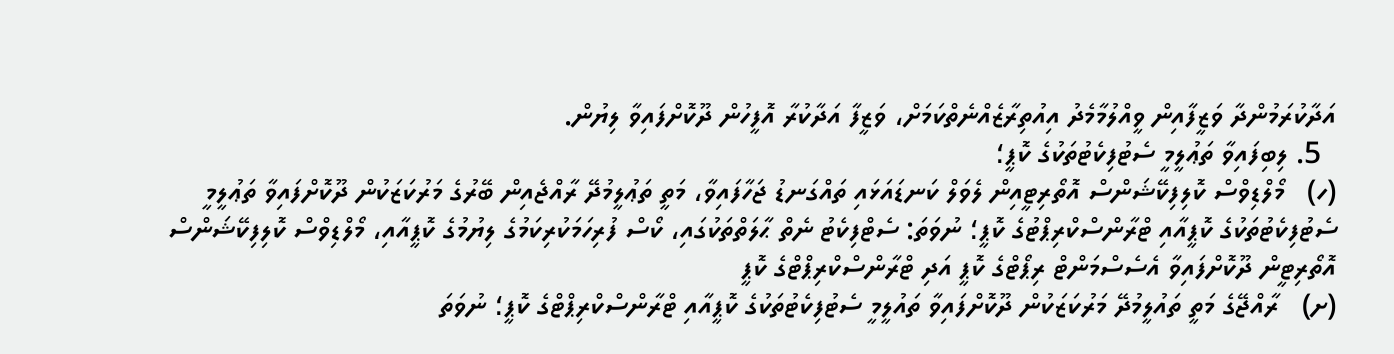އަދާކުރަމުންދާ ވަޒީފާއިން ވީއްލުމާމެދު އިއުތިރާޒެއްނެތްކަމަށް، ވަޒީފާ އަދާކުރާ އޮފީހުން ދޫކޮށްފައިވާ ލިޔުން.
  5. ލިބިފައިވާ ތަޢުލީމީ ސެޓުފިކެޓުތަކުގެ ކޮޕީ؛
(ހ)   މޯލްޑިވްސް ކޮލިފިކޭޝަންސް އޮތޯރިޓީއިން ލެވަލް ކަނޑައަޅައި ތައްގަނޑު ޖަހާފައިވާ، މަތީ ތަޢުލީމުދޭ ރާއްޖެއިން ބޭރުގެ މަރުކަޒަކުން ދޫކޮށްފައިވާ ތަޢުލީމީ ސެޓުފިކެޓުތަކުގެ ކޮޕީއާއި ޓްރާންސްކްރިޕްޓުގެ ކޮޕީ؛ ނުވަތަ: ސެޓްފިކެޓު ނެތް ޙާލަތްތަކުގައި، ކޯސް ފުރިހަމަކުރިކަމުގެ ލިޔުމުގެ ކޮޕީއާއި، މޯލްޑިވްސް ކޮލިފިކޭޝަންސް އޮތޯރިޓީން ދޫކޮށްފައިވާ އެސެސްމަންޓް ރިޕޯޓްގެ ކޮޕީ އަދި ޓްރާންސްކްރިޕްޓްގެ ކޮޕީ
(ށ)   ރާއްޖޭގެ މަތީ ތައުލީމުދޭ މަރުކަޒަކުން ދޫކޮށްފައިވާ ތައުލީމީ ސެޓުފިކެޓުތަކުގެ ކޮޕީއާއި ޓްރާންސްކްރިޕްޓްގެ ކޮޕީ؛ ނުވަތަ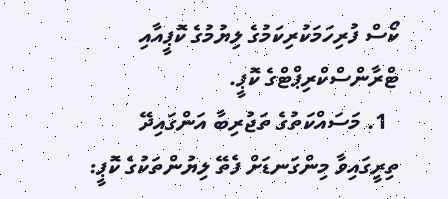ކޯސް ފުރިހަމަކުރިކަމުގެ ލިޔުމުގެ ކޮޕީއާއި ޓްރާންސްކްރިޕްޓްގެ ކޮޕީ.
  1. މަސައްކަތުގެ ތަޖުރިބާ އަންގައިދޭ ތިރީގައިވާ މިންގަނޑަށް ފެތޭ ލިޔުންތަކުގެ ކޮޕީ: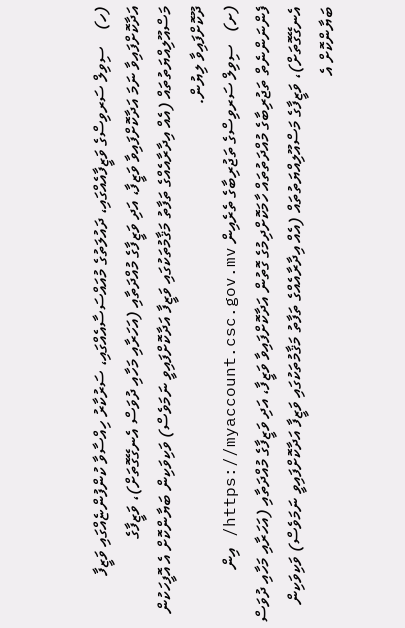(ހ)    ސިވިލް ސަރވިސްގެ ވަޒީފާއެއްގައި، ދައުލަތުގެ މުއައްސަސާއެއްގައި، ސަރުކާރު ހިއްސާވާ ކުންފުންޏެއްގައި ވަޒީފާ އަދާކޮށްފައިވާ ނަމަ އަދާކޮށްފައިވާ ވަޒީފާ، އަދި ވަޒީފާގެ މުއްދަތާއި (އަހަރާއި މަހާއި ދުވަސް އެނގޭގޮތަށް)، ވަޒީފާގެ މަސްއޫލިއްޔަތުތައް (އެއް އިދާރާއެއްގެ ތަފާތު މަޤާމުތަކުގައި ވަޒީފާ އަދާކޮށްފައިވީ ނަމަވެސް) ވަކިވަކިން ބަޔާންކޮށް އެ އޮފީހަކުން ދޫކޮށްފައިވާ ލިޔުން.
(ށ)   ސިވިލް ސަރވިސްގެ ތަޖުރިބާގެ ތެރެއިން https://myaccount.csc.gov.mv/ އިން ފެންނަންނެތް ތަޖުރިބާގެ މުއްދަތުތައް ހާމަކޮށްދިމުގެ ގޮތުން އަދާކޮށްފައިވާ ވަޒީފާ، އަދި ވަޒީފާގެ މުއްދަތާއި (އަހަރާއި މަހާއި ދުވަސް އެނގޭގޮތަށް)، ވަޒީފާގެ މަސްއޫލިއްޔަތުތައް (އެއް އިދާރާއެއްގެ ތަފާތު މަޤާމުތަކުގައި ވަޒީފާ އަދާކޮށްފައިވީ ނަމަވެސް) ވަކިވަކިން ބަޔާންކޮށް އެ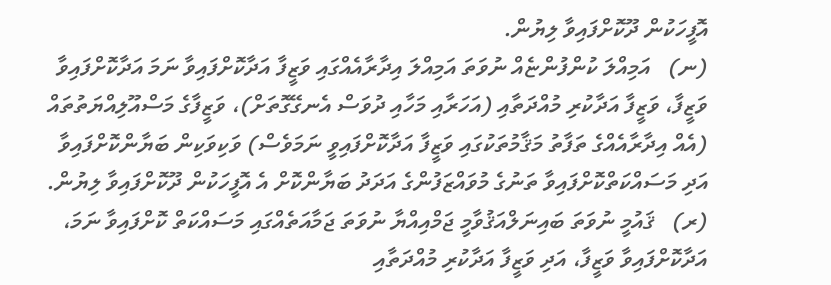އޮފީހަކުން ދޫކޮށްފައިވާ ލިޔުން.
(ނ)   އަމިއްލަ ކުންފުންޏެއް ނުވަތަ އަމިއްލަ އިދާރާއެއްގައި ވަޒީފާ އަދާކޮށްފައިވާ ނަމަ އަދާކޮށްފައިވާ ވަޒީފާ، ވަޒީފާ އަދާކުރި މުއްދަތާއި (އަހަރާއި މަހާއި ދުވަސް އެނގޭގޮތަށް)، ވަޒީފާގެ މަސްއޫލިއްޔަތުތައް (އެއް އިދާރާއެއްގެ ތަފާތު މަޤާމުތަކުގައި ވަޒީފާ އަދާކޮށްފައިވީ ނަމަވެސް) ވަކިވަކިން ބަޔާންކޮށްފައިވާ އަދި މަސައްކަތްކޮށްފައިވާ ތަނުގެ މުވައްޒަފުންގެ އަދަދު ބަޔާންކޮށް އެ އޮފީހަކުން ދޫކޮށްފައިވާ ލިޔުން.
(ރ)   ޤައުމީ ނުވަތަ ބައިނަލްއަޤުވާމީ ޖަމްއިއްޔާ ނުވަތަ ޖަމާއަތެއްގައި މަސައްކަތް ކޮށްފައިވާ ނަމަ، އަދާކޮށްފައިވާ ވަޒީފާ، އަދި ވަޒީފާ އަދާކުރި މުއްދަތާއި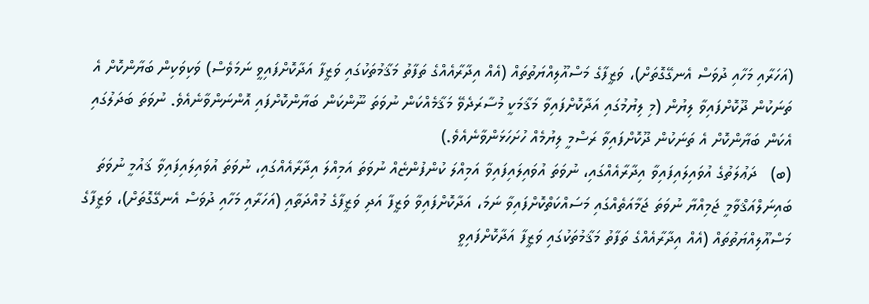(އަހަރާއި މަހާއި ދުވަސް އެނގޭގޮތަށް)، ވަޒީފާގެ މަސްއޫލިއްޔަތުތައް (އެއް އިދާރާއެއްގެ ތަފާތު މަޤާމުތަކުގައި ވަޒީފާ އަދާކޮށްފައިވީ ނަމަވެސް) ވަކިވަކިން ބަޔާންކޮށް އެ ތަނަކުން ދޫކޮށްފައިވާ ލިޔުން (މި ލިޔުމުގައި އަދާކޮށްފައިވާ މަޤާމަކީ މުސާރަދެވޭ މަޤާމެއްކަން ނުވަތަ ނޫންކަން ބަޔާންކޮށްފައި އޮންނަންވާނެއެވެ. ނުވަތަ ބަދަލުގައި އެކަން ބަޔާންކޮށް އެ ތަނަކުން ދޫކޮށްފައިވާ ރަސްމީ ލިޔުމެއް ހުށަހަޅަންވާނެއެވެ.)
(ބ)   ދަޢުލަތުގެ އުވައިލައިފައިވާ އިދާރާއެއްގައި، ނުވަތަ އުވައިލައިފައިވާ އަމިއްލަ ކުންފުންޏެއް ނުވަތަ އަމިއްލަ އިދާރާއެއްގައި، ނުވަތަ އުވައިލައިފައިވާ ޤައުމީ ނުވަތަ ބައިނަލްއަޤްވާމީ ޖަމިއްޔާ ނުވަތަ ޖަމާއަތެއްގައި މަސައްކަތްކޮށްފައިވާ ނަމަ، އަދާކޮށްފައިވާ ވަޒީފާ އަދި ވަޒީފާގެ މުއްދަތާއި (އަހަރާއި މަހާއި ދުވަސް އެނގޭގޮތަށް)، ވަޒީފާގެ މަސްއޫލިއްޔަތުތައް (އެއް އިދާރާއެއްގެ ތަފާތު މަޤާމުތަކުގައި ވަޒީފާ އަދާކޮށްފައިވީ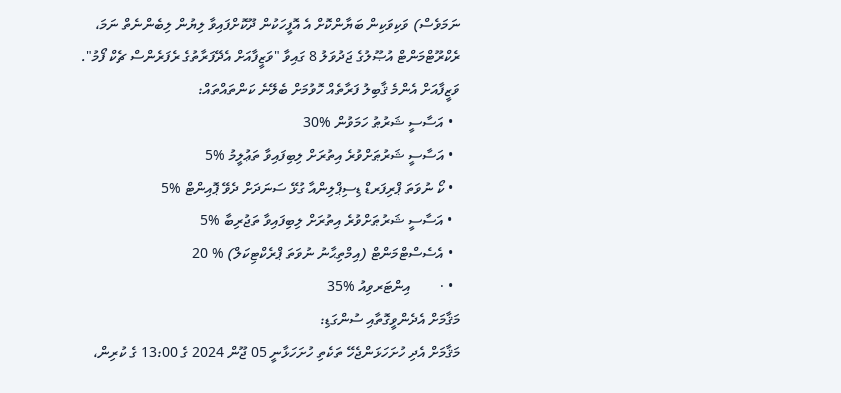ނަމަވެސް) ވަކިވަކިން ބަޔާންކޮށް އެ އޮފީހަކުން ދޫކޮށްފައިވާ ލިޔުން ލިބެންނެތް ނަމަ، ރެކްރޫޓްމަންޓް އުޞޫލުގެ ޖަދުވަލު 8 ގައިވާ "ވަޒީފާއަށް އެދޭފަރާތުގެ ރެފަރެންސް ޗެކް ފޯމު".
ވަޒީފާއަށް އެންމެ ޤާބިލު ފަރާތެއް ހޮވުމަށް ބެލޭނެ ކަންތައްތައް:
  • އަސާސީ ޝަރުޠު ހަމަވުން %30
  • އަސާސީ ޝަރުޠަށްވުރެ އިތުރަށް ލިބިފައިވާ ތަޢުލީމު %5
  • ކޯ ނުވަތަ ޕްރިފަރޑް ޑިސިޕްލިންއާ ގުޅޭ ސަނަދަށް ދެވޭ ޕޮއިންޓް %5
  • އަސާސީ ޝަރުޠަށްވުރެ އިތުރަށް ލިބިފައިވާ ތަޖުރިބާ %5
  • އެސެސްޓްމަންޓް (އިމްތިޙާނު ނުވަތަ ޕްރެކްޓިކަލް) % 20
  • ·        އިންޓަރވިއު %35
މަޤާމަށް އެދެންވީގޮތާއި ސުންގަޑި:
މަޤާމަށް އެދި ހުށަހަޅަންޖެހޭ ތަކެތި ހުށަހަޅާނީ 05 ޖޫން 2024 ގެ 13:00 ގެ ކުރިން،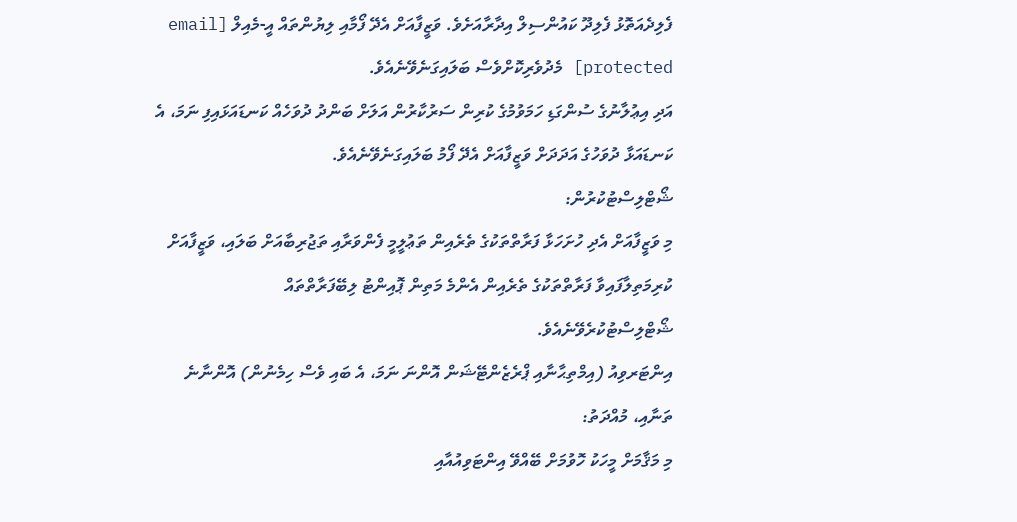ފެލިދެއަތޮޅު ފެލިދޫ ކައުންސިލް އިދާރާއަށެވެ. ވަޒީފާއަށް އެދޭ ފޯމާއި ލިޔުންތައް އީ-މެއިލް [email protected] މެދުވެރިކޮށްވެސް ބަލައިގަނެވޭނެއެވެ.
އަދި އިޢުލާނުގެ ސުންގަޑި ހަމަވުމުގެ ކުރިން ސަރުކާރުން އަލަށް ބަންދު ދުވަހެއް ކަނޑައަޅައިފި ނަމަ، އެ ކަނޑައަޅާ ދުވަހުގެ އަދަދަށް ވަޒީފާއަށް އެދޭ ފޯމު ބަލައިގަނެވޭނެއެވެ.
ޝޯޓްލިސްޓުކުރުން:
މި ވަޒީފާއަށް އެދި ހުށަހަޅާ ފަރާތްތަކުގެ ތެރެއިން ތަޢުލީމީ ފެންވަރާއި ތަޖުރިބާއަށް ބަލައި، ވަޒީފާއަށް ކުރިމަތިލާފައިވާ ފަރާތްތަކުގެ ތެރެއިން އެންމެ މަތިން ޕޮއިންޓު ލިބޭފަރާތްތައް ޝޯޓްލިސްޓުކުރެވޭނެއެވެ.
އިންޓަރވިއު (އިމްތިޙާނާއި ޕްރެޒެންޓޭޝަން އޮންނަ ނަމަ، އެ ބައި ވެސް ހިމެނުން) އޮންނާނެ ތަނާއި، މުއްދަތު:
މި މަޤާމަށް މީހަކު ހޮވުމަށް ބޭއްވޭ އިންޓަވިއުއާއި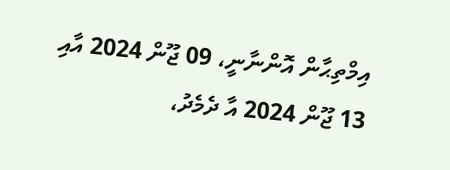އިމްތިޙާން އޮންނާނީ، 09 ޖޫން 2024 އާއި 13 ޖޫން 2024 އާ ދެމެދު،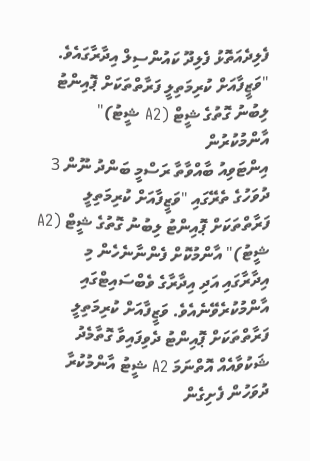ފެލިދެއަތޮޅު ފެލިދޫ ކައުންސިލް އިދާރާގައެވެ.
"ވަޒީފާއަށް ކުރިމަތިލީ ފަރާތްތަކަށް ޕޮއިންޓު ލިބުނު ގޮތުގެ ޝީޓް (A2 ޝީޓު)" އާންމުކުރުން
އިންޓަވިއު ބާއްވާތާ ރަސްމީ ބަންދު ނޫން 3 ދުވަހުގެ ތެރޭގައި "ވަޒީފާއަށް ކުރިމަތިލީ ފަރާތްތަކަށް ޕޮއިންޓު ލިބުނު ގޮތުގެ ޝީޓް (A2 ޝީޓު)" އާންމުކޮށް ފެންނާނެހެން މި އިދާރާގައި އަދި އިދާރާގެ ވެބްސައިޓްގައި އާންމުކުރެވޭނެއެވެ. ވަޒީފާއަށް ކުރިމަތިލީ ފަރާތްތަކަށް ޕޮއިންޓު ދެވިފައިވާ ގޮތާމެދު ޝަކުވާއެއް އޮތްނަމަ A2 ޝީޓު އާންމުކުރާ ދުވަހުން ފެށިގެން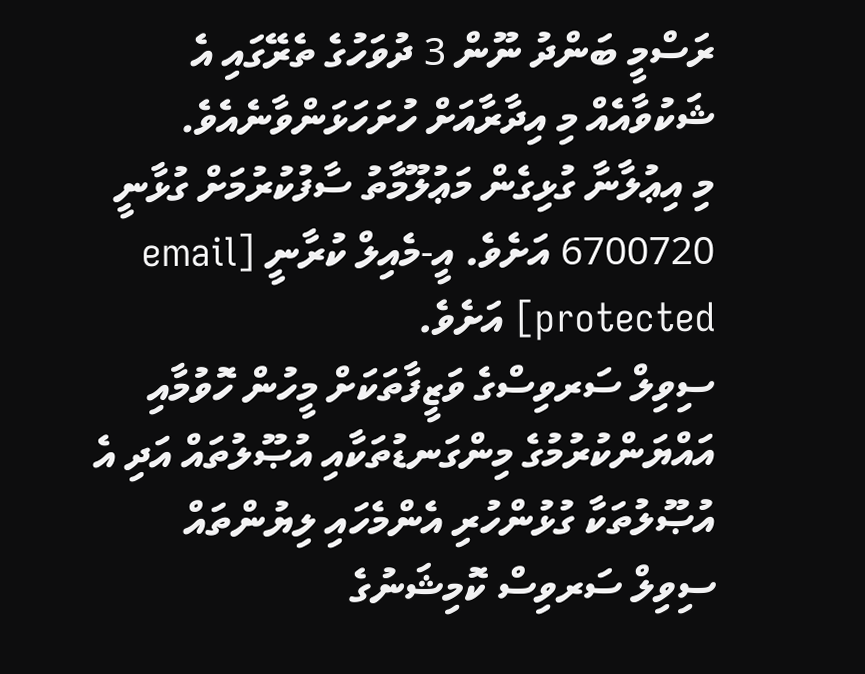ރަސްމީ ބަންދު ނޫން 3 ދުވަހުގެ ތެރޭގައި އެ ޝަކުވާއެއް މި އިދާރާއަށް ހުށަހަޅަންވާނެއެވެ.
މި އިޢުލާނާ ގުޅިގެން މަޢުލޫމާތު ސާފުކުރުމަށް ގުޅާނީ 6700720 އަށެވެ. އީ-މެއިލް ކުރާނީ [email protected] އަށެވެ.
ސިވިލް ސަރވިސްގެ ވަޒީފާތަކަށް މީހުން ހޮވުމާއި އައްޔަންކުރުމުގެ މިންގަނޑުތަކާއި އުޞޫލުތައް އަދި އެ އުޞޫލުތަކާ ގުޅުންހުރި އެންމެހައި ލިޔުންތައް ސިވިލް ސަރވިސް ކޮމިޝަނުގެ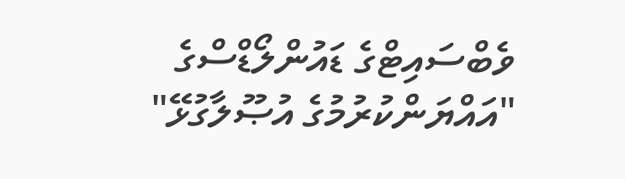ވެބްސައިޓްގެ ޑައުންލޯޑްސްގެ "އައްޔަންކުރުމުގެ އުޞޫލާގުޅޭ"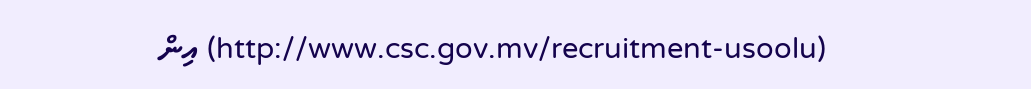(http://www.csc.gov.mv/recruitment-usoolu) އިން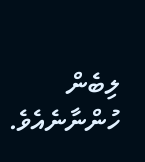ލިބެން ހުންނާނެއެވެ.